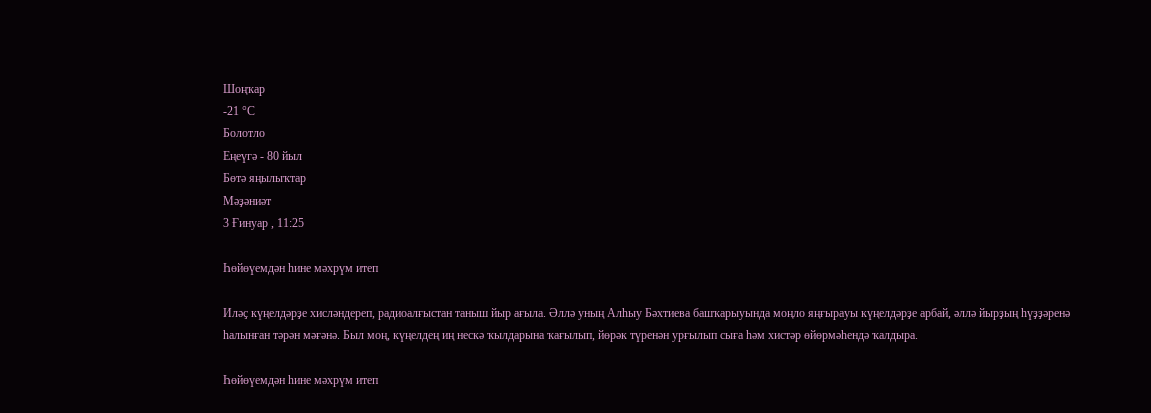Шоңҡар
-21 °С
Болотло
Еңеүгә - 80 йыл
Бөтә яңылыҡтар
Мәҙәниәт
3 Ғинуар , 11:25

Һөйөүемдән һине мәхрүм итеп

Иләҫ күңелдәрҙе хисләндереп, радиоалғыстан таныш йыр ағыла. Әллә уның Алһыу Бәхтиева башҡарыуында моңло яңғырауы күңелдәрҙе арбай, әллә йырҙың һүҙҙәренә һалынған тәрән мәғәнә. Был моң, күңелдең иң нескә ҡылдарына ҡағылып, йөрәк түренән урғылып сыға һәм хистәр өйөрмәһендә ҡалдыра.

Һөйөүемдән һине мәхрүм итеп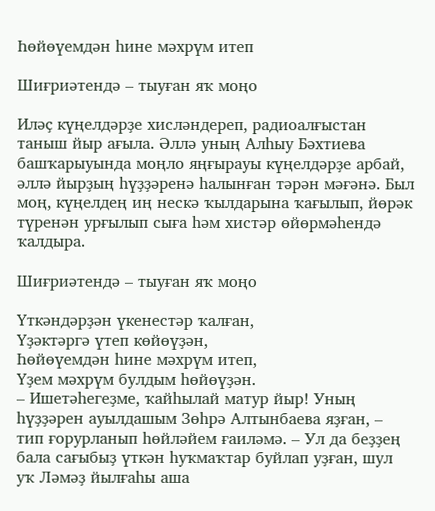Һөйөүемдән һине мәхрүм итеп

Шиғриәтендә – тыуған яҡ моңо

Иләҫ күңелдәрҙе хисләндереп, радиоалғыстан таныш йыр ағыла. Әллә уның Алһыу Бәхтиева башҡарыуында моңло яңғырауы күңелдәрҙе арбай, әллә йырҙың һүҙҙәренә һалынған тәрән мәғәнә. Был моң, күңелдең иң нескә ҡылдарына ҡағылып, йөрәк түренән урғылып сыға һәм хистәр өйөрмәһендә ҡалдыра.

Шиғриәтендә – тыуған яҡ моңо

Үткәндәрҙән үкенестәр ҡалған,
Үҙәктәргә үтеп көйөүҙән,
Һөйөүемдән һине мәхрүм итеп,
Үҙем мәхрүм булдым һөйөүҙән.
– Ишетәһегеҙме, ҡайһылай матур йыр! Уның һүҙҙәрен ауылдашым Зөһрә Алтынбаева яҙған, – тип ғорурланып һөйләйем ғаиләмә. – Ул да беҙҙең бала сағыбыҙ үткән һуҡмаҡтар буйлап уҙған, шул уҡ Ләмәҙ йылғаһы аша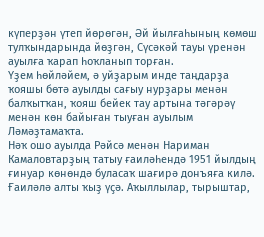күперҙән үтеп йөрөгән, Әй йылғаһының көмөш тулҡындарында йөҙгән, Сүсәкәй тауы үренән ауылға ҡарап һоҡланып торған.
Үҙем һөйләйем, ә уйҙарым инде таңдарҙа ҡояшы бөтә ауылды сағыу нурҙары менән балҡытҡан, ҡояш бейек тау артына тәгәрәү менән көн байыған тыуған ауылым Ләмәҙтамаҡта.
Нәҡ ошо ауылда Рәйсә менән Нариман Камаловтарҙың татыу ғаиләһендә 1951 йылдың ғинуар көнөндә буласаҡ шағирә донъяға килә. Ғаиләлә алты ҡыҙ үҫә. Аҡыллылар, тырыштар,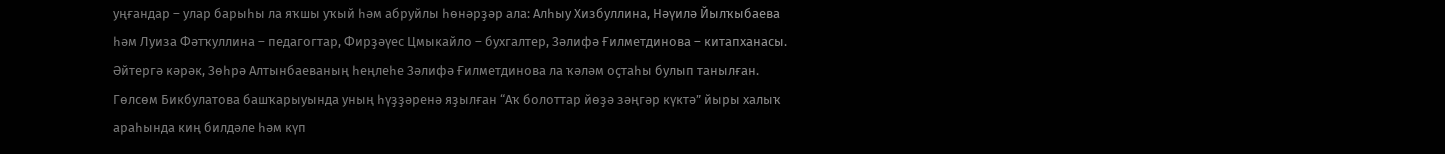уңғандар – улар барыһы ла яҡшы уҡый һәм абруйлы һөнәрҙәр ала: Алһыу Хизбуллина, Нәүилә Йылҡыбаева һәм Луиза Фәтҡуллина – педагогтар, Фирҙәүес Цмыкайло – бухгалтер, Зәлифә Ғилметдинова – китапханасы. Әйтергә кәрәк, Зөһрә Алтынбаеваның һеңлеһе Зәлифә Ғилметдинова ла ҡәләм оҫтаһы булып танылған. Гөлсөм Бикбулатова башҡарыуында уның һүҙҙәренә яҙылған “Аҡ болоттар йөҙә зәңгәр күктә” йыры халыҡ араһында киң билдәле һәм күп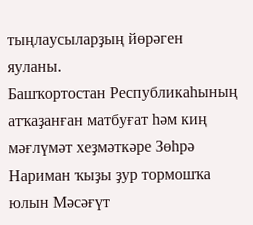тыңлаусыларҙың йөрәген яуланы.
Башҡортостан Республикаһының атҡаҙанған матбуғат һәм киң мәғлүмәт хеҙмәткәре Зөһрә Нариман ҡыҙы ҙур тормошҡа юлын Мәсәғүт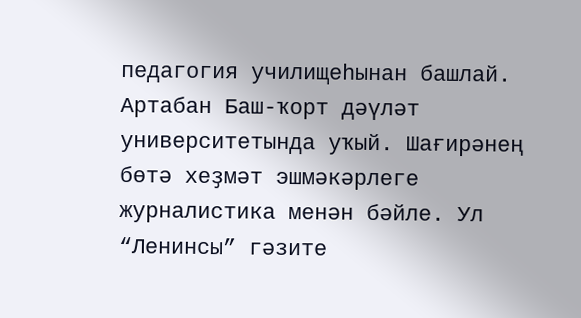педагогия училищеһынан башлай. Артабан Баш-ҡорт дәүләт университетында уҡый. Шағирәнең бөтә хеҙмәт эшмәкәрлеге журналистика менән бәйле. Ул “Ленинсы” гәзите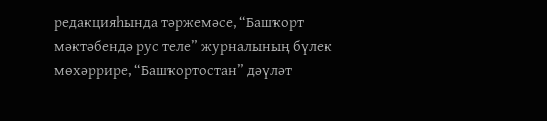редакцияһында тәржемәсе, “Башҡорт мәктәбендә рус теле” журналының бүлек мөхәррире, “Башҡортостан” дәүләт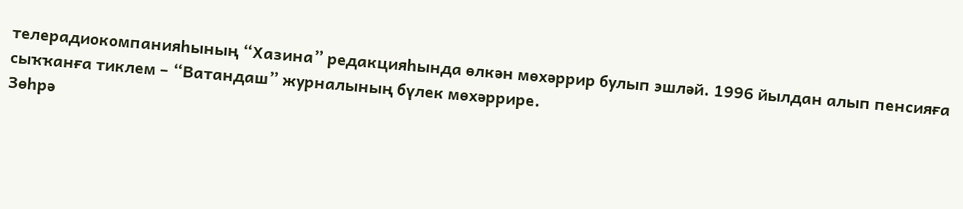телерадиокомпанияһының “Хазина” редакцияһында өлкән мөхәррир булып эшләй. 1996 йылдан алып пенсияға сыҡҡанға тиклем – “Ватандаш” журналының бүлек мөхәррире.
Зөһрә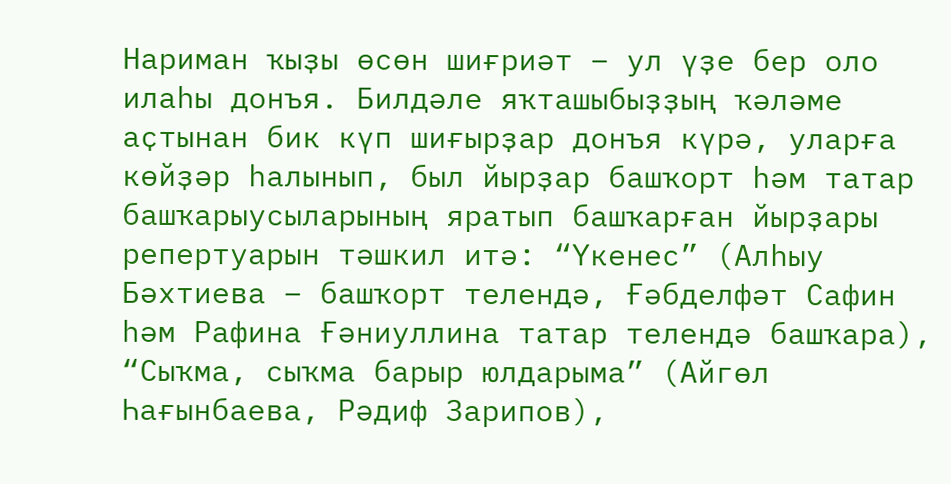Нариман ҡыҙы өсөн шиғриәт – ул үҙе бер оло илаһы донъя. Билдәле яҡташыбыҙҙың ҡәләме аҫтынан бик күп шиғырҙар донъя күрә, уларға көйҙәр һалынып, был йырҙар башҡорт һәм татар башҡарыусыларының яратып башҡарған йырҙары репертуарын тәшкил итә: “Үкенес” (Алһыу Бәхтиева – башҡорт телендә, Ғәбделфәт Сафин һәм Рафина Ғәниуллина татар телендә башҡара), “Сыҡма, сыҡма барыр юлдарыма” (Айгөл Һағынбаева, Рәдиф Зарипов),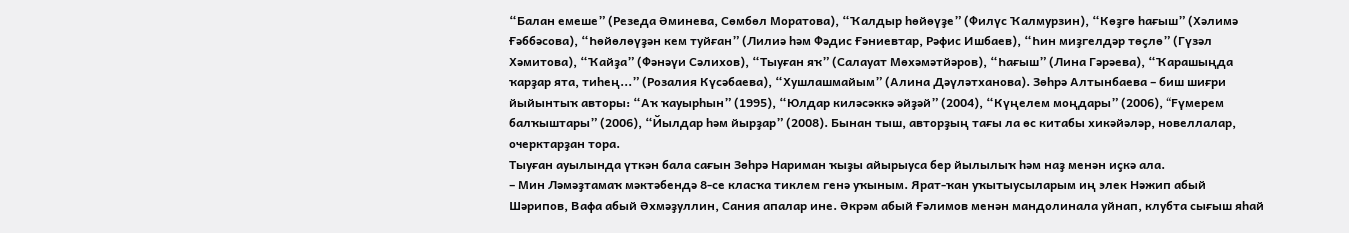“Балан емеше” (Резеда Әминева, Сөмбөл Моратова), “Ҡалдыр һөйөүҙе” (Филүс Ҡалмурзин), “Көҙгө һағыш” (Хәлимә Ғәббәсова), “Һөйөлөүҙән кем туйған” (Лилиә һәм Фәдис Ғәниевтар, Рәфис Ишбаев), “Һин миҙгелдәр төҫлө” (Гүзәл Хәмитова), “Ҡайҙа” (Фәнәүи Сәлихов), “Тыуған яҡ” (Салауат Мөхәмәтйәров), “Һағыш” (Лина Гәрәева), “Ҡарашыңда ҡарҙар ята, тиһең...” (Розалия Күсәбаева), “Хушлашмайым” (Алина Дәүләтханова). Зөһрә Алтынбаева – биш шиғри йыйынтыҡ авторы: “Аҡ ҡауырһын” (1995), “Юлдар киләсәккә әйҙәй” (2004), “Күңелем моңдары” (2006), “Fүмерем балҡыштары” (2006), “Йылдар һәм йырҙар” (2008). Бынан тыш, авторҙың тағы ла өс китабы хикәйәләр, новеллалар, очерктарҙан тора.
Тыуған ауылында үткән бала сағын Зөһрә Нариман ҡыҙы айырыуса бер йылылыҡ һәм наҙ менән иҫкә ала.
– Мин Ләмәҙтамаҡ мәктәбендә 8-се класҡа тиклем генә уҡыным. Ярат-ҡан уҡытыусыларым иң элек Нәжип абый Шәрипов, Вафа абый Әхмәҙуллин, Сания апалар ине. Әкрәм абый Ғәлимов менән мандолинала уйнап, клубта сығыш яһай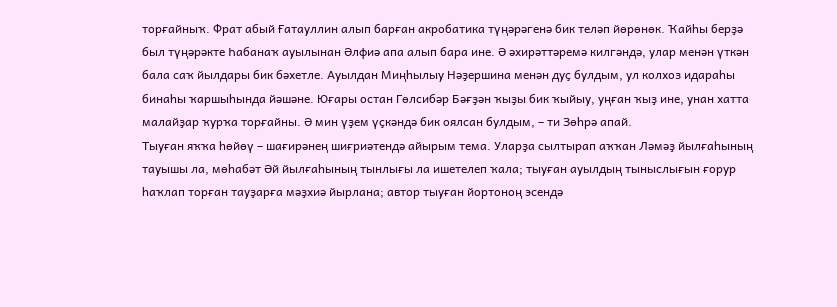торғайныҡ. Фрат абый Ғатауллин алып барған акробатика түңәрәгенә бик теләп йөрөнөк. Ҡайһы берҙә был түңәрәкте Һабанаҡ ауылынан Әлфиә апа алып бара ине. Ә әхирәттәремә килгәндә, улар менән үткән бала саҡ йылдары бик бәхетле. Ауылдан Миңһылыу Нәҙершина менән дуҫ булдым, ул колхоз идараһы бинаһы ҡаршыһында йәшәне. Юғары остан Гөлсибәр Бәғҙән ҡыҙы бик ҡыйыу, уңған ҡыҙ ине, унан хатта малайҙар ҡурҡа торғайны. Ә мин үҙем үҫкәндә бик оялсан булдым, – ти Зөһрә апай.
Тыуған яҡҡа һөйөү – шағирәнең шиғриәтендә айырым тема. Уларҙа сылтырап аҡҡан Ләмәҙ йылғаһының тауышы ла, мөһабәт Әй йылғаһының тынлығы ла ишетелеп ҡала; тыуған ауылдың тыныслығын ғорур һаҡлап торған тауҙарға мәҙхиә йырлана; автор тыуған йортоноң эсендә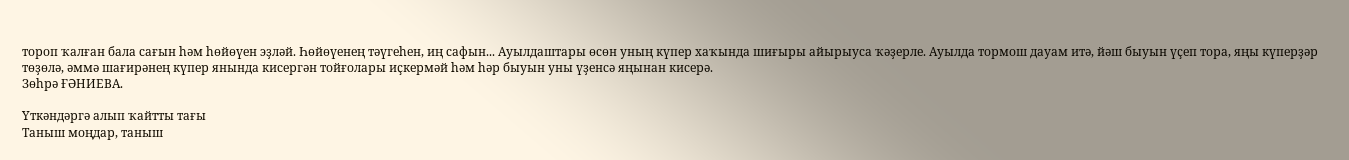тороп ҡалған бала сағын һәм һөйөүен эҙләй. Һөйөүенең тәүгеһен, иң сафын... Ауылдаштары өсөн уның күпер хаҡында шиғыры айырыуса ҡәҙерле. Ауылда тормош дауам итә, йәш быуын үҫеп тора, яңы күперҙәр төҙөлә, әммә шағирәнең күпер янында кисергән тойғолары иҫкермәй һәм һәр быуын уны үҙенсә яңынан кисерә.
Зөһрә ҒӘНИЕВА.

Үткәндәргә алып ҡайтты тағы
Таныш моңдар, таныш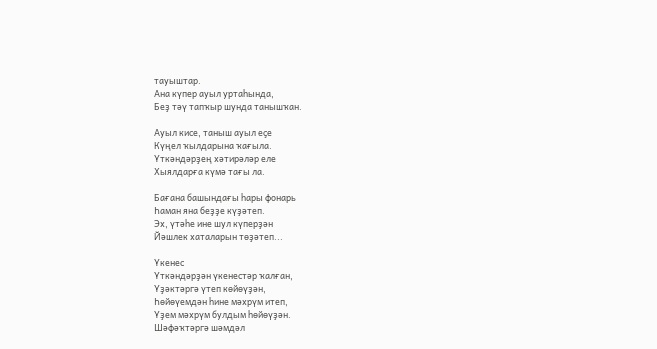тауыштар.
Ана күпер ауыл уртаһында,
Беҙ тәү тапҡыр шунда танышҡан.

Ауыл кисе, таныш ауыл еҫе
Күңел ҡылдарына ҡағыла.
Үткәндәрҙең хәтирәләр еле
Хыялдарға күмә тағы ла.

Бағана башындағы һары фонарь
Һаман яна беҙҙе күҙәтеп.
Эх, үтәһе ине шул күперҙән
Йәшлек хаталарын төҙәтеп...

Үкенес
Үткәндәрҙән үкенестәр ҡалған,
Үҙәктәргә үтеп көйөүҙән,
Һөйөүемдән һине мәхрүм итеп,
Үҙем мәхрүм булдым һөйөүҙән.
Шәфәҡтәргә шәмдәл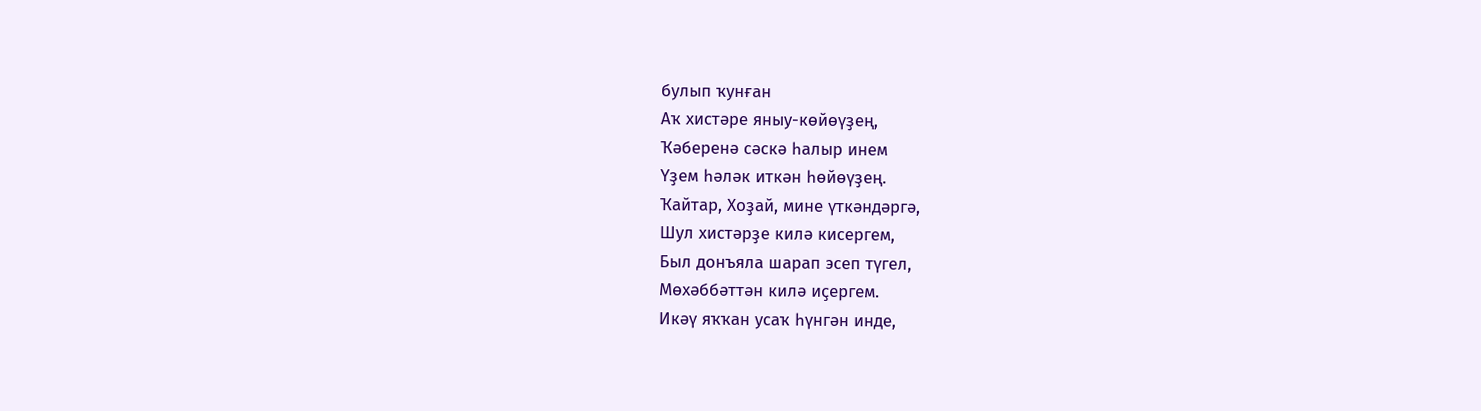булып ҡунған
Аҡ хистәре яныу-көйөүҙең,
Ҡәберенә сәскә һалыр инем
Үҙем һәләк иткән һөйөүҙең.
Ҡайтар, Хоҙай, мине үткәндәргә,
Шул хистәрҙе килә кисергем,
Был донъяла шарап эсеп түгел,
Мөхәббәттән килә иҫергем.
Икәү яҡҡан усаҡ һүнгән инде,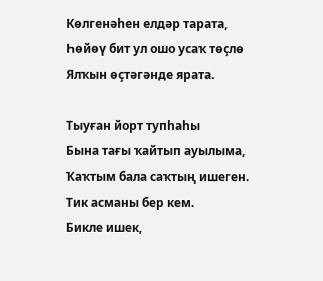Көлгенәһен елдәр тарата,
Һөйөү бит ул ошо усаҡ төҫлө
Ялҡын өҫтәгәнде ярата.

Тыуған йорт тупһаһы
Бына тағы ҡайтып ауылыма,
Ҡаҡтым бала саҡтың ишеген.
Тик асманы бер кем.
Бикле ишек,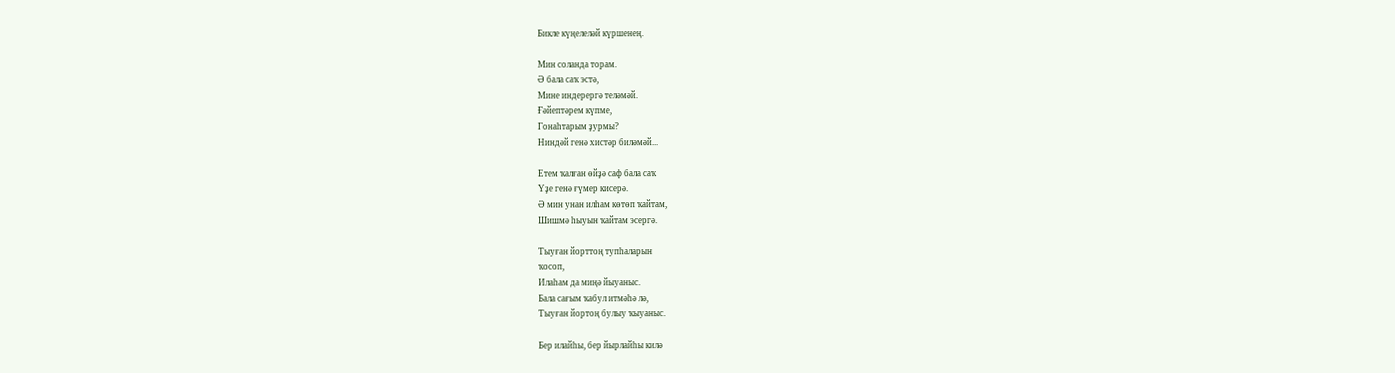Бикле күңелеләй күршенең.

Мин соланда торам.
Ә бала саҡ эстә,
Мине индерергә теләмәй.
Ғәйептәрем күпме,
Гонаһтарым ҙурмы?
Ниндәй генә хистәр биләмәй...

Етем ҡалған өйҙә саф бала саҡ
Үҙе генә ғүмер кисерә.
Ә мин унан илһам көтөп ҡайтам,
Шишмә һыуын ҡайтам эсергә.

Тыуған йорттоң тупһаларын
ҡосоп,
Илаһам да миңә йыуаныс.
Бала сағым ҡабул итмәһә лә,
Тыуған йортоң булыу ҡыуаныс.

Бер илайһы, бер йырлайһы килә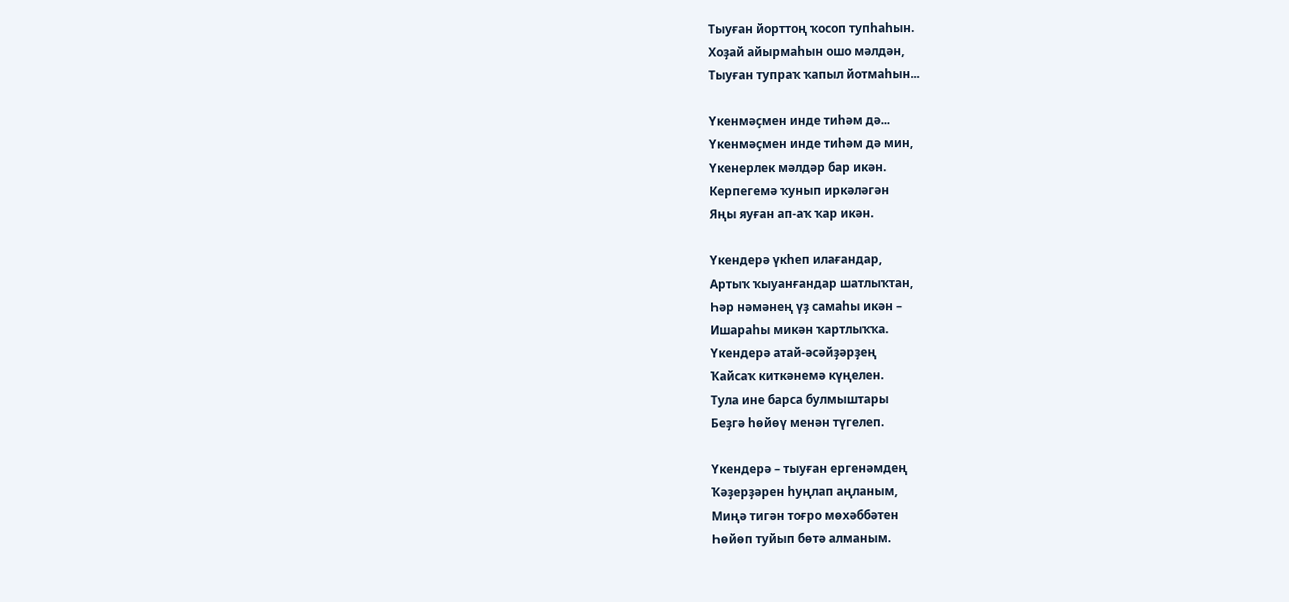Тыуған йорттоң ҡосоп тупһаһын.
Хоҙай айырмаһын ошо мәлдән,
Тыуған тупраҡ ҡапыл йотмаһын...

Үкенмәҫмен инде тиһәм дә...
Үкенмәҫмен инде тиһәм дә мин,
Үкенерлек мәлдәр бар икән.
Керпегемә ҡунып иркәләгән
Яңы яуған ап-аҡ ҡар икән.

Үкендерә үкһеп илағандар,
Артыҡ ҡыуанғандар шатлыҡтан,
Һәр нәмәнең үҙ самаһы икән –
Ишараһы микән ҡартлыҡҡа.
Үкендерә атай-әсәйҙәрҙең
Ҡайсаҡ киткәнемә күңелен.
Тула ине барса булмыштары
Беҙгә һөйөү менән түгелеп.

Үкендерә – тыуған ергенәмдең
Ҡәҙерҙәрен һуңлап аңланым,
Миңә тигән тоғро мөхәббәтен
Һөйөп туйып бөтә алманым.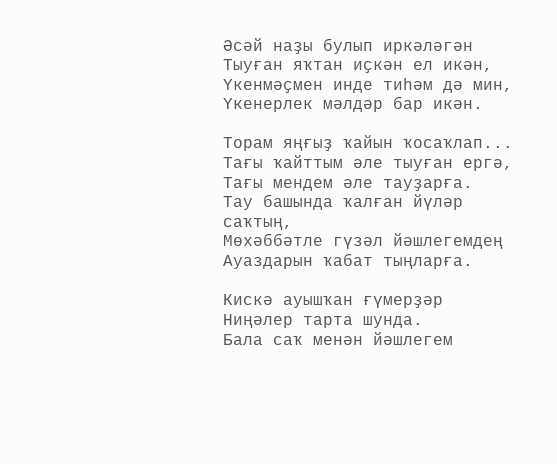Әсәй наҙы булып иркәләгән
Тыуған яҡтан иҫкән ел икән,
Үкенмәҫмен инде тиһәм дә мин,
Үкенерлек мәлдәр бар икән.

Торам яңғыҙ ҡайын ҡосаҡлап...
Тағы ҡайттым әле тыуған ергә,
Тағы мендем әле тауҙарға.
Тау башында ҡалған йүләр
саҡтың,
Мөхәббәтле гүзәл йәшлегемдең
Ауаздарын ҡабат тыңларға.

Кискә ауышҡан ғүмерҙәр
Ниңәлер тарта шунда.
Бала саҡ менән йәшлегем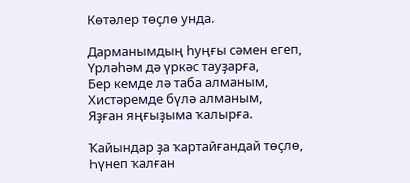Көтәлер төҫлө унда.

Дарманымдың һуңғы сәмен егеп,
Үрләһәм дә үркәс тауҙарға,
Бер кемде лә таба алманым,
Хистәремде бүлә алманым,
Яҙған яңғыҙыма ҡалырға.

Ҡайындар ҙа ҡартайғандай төҫлө,
Һүнеп ҡалған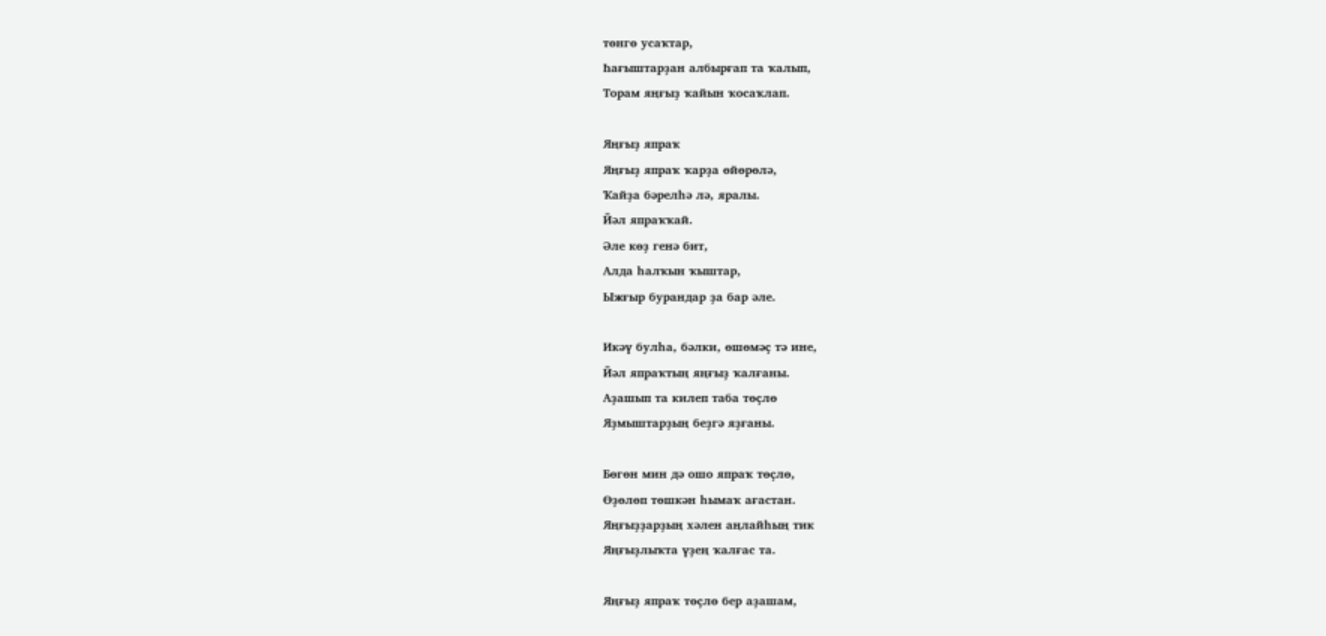төнгө усаҡтар,
Һағыштарҙан албырғап та ҡалып,
Торам яңғыҙ ҡайын ҡосаҡлап.

Яңғыҙ япраҡ
Яңғыҙ япраҡ ҡарҙа өйөрөлә,
Ҡайҙа бәрелһә лә, яралы.
Йәл япраҡҡай.
Әле көҙ генә бит,
Алда һалҡын ҡыштар,
Ыжғыр бурандар ҙа бар әле.

Икәү булһа, бәлки, өшөмәҫ тә ине,
Йәл япраҡтың яңғыҙ ҡалғаны.
Аҙашып та килеп таба төҫлө
Яҙмыштарҙың беҙгә яҙғаны.

Бөгөн мин дә ошо япраҡ төҫлө,
Өҙөлөп төшкән һымаҡ ағастан.
Яңғыҙҙарҙың хәлен аңлайһың тик
Яңғыҙлыҡта үҙең ҡалғас та.

Яңғыҙ япраҡ төҫлө бер аҙашам,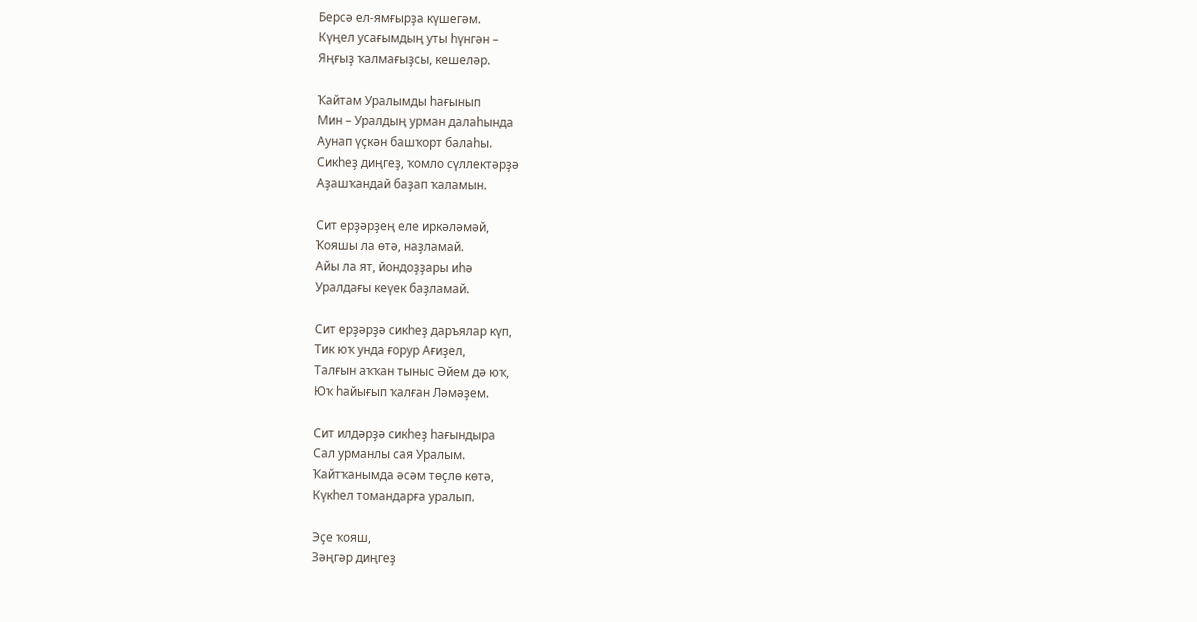Берсә ел-ямғырҙа күшегәм.
Күңел усағымдың уты һүнгән –
Яңғыҙ ҡалмағыҙсы, кешеләр.

Ҡайтам Уралымды һағынып
Мин – Уралдың урман далаһында
Аунап үҫкән башҡорт балаһы.
Сикһеҙ диңгеҙ, ҡомло сүллектәрҙә
Аҙашҡандай баҙап ҡаламын.

Сит ерҙәрҙең еле иркәләмәй,
Ҡояшы ла өтә, наҙламай.
Айы ла ят, йондоҙҙары иһә
Уралдағы кеүек баҙламай.

Сит ерҙәрҙә сикһеҙ даръялар күп,
Тик юҡ унда ғорур Ағиҙел,
Талғын аҡҡан тыныс Әйем дә юҡ,
Юҡ һайығып ҡалған Ләмәҙем.

Сит илдәрҙә сикһеҙ һағындыра
Сал урманлы сая Уралым.
Ҡайтҡанымда әсәм төҫлө көтә,
Күкһел томандарға уралып.

Эҫе ҡояш,
Зәңгәр диңгеҙ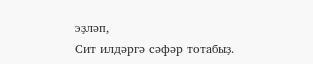эҙләп,
Сит илдәргә сәфәр тотабыҙ.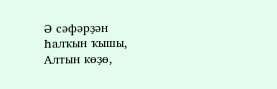Ә сәфәрҙән
Һалҡын ҡышы,
Алтын көҙө,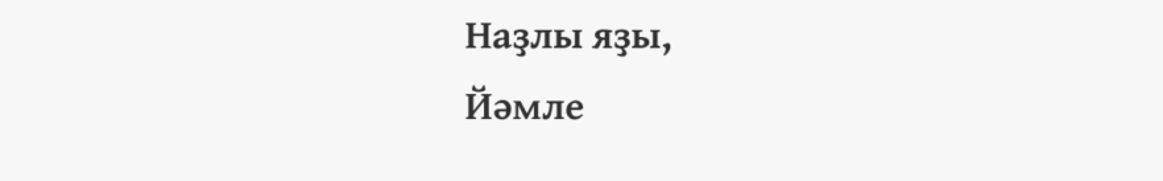Наҙлы яҙы,
Йәмле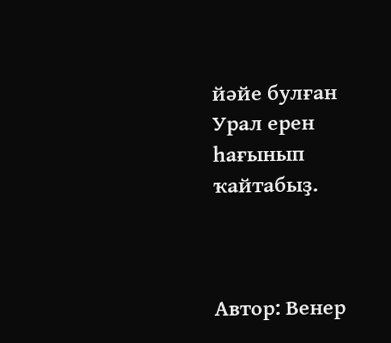йәйе булған
Урал ерен һағынып ҡайтабыҙ.



Автор: Венер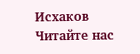Исхаков
Читайте нас